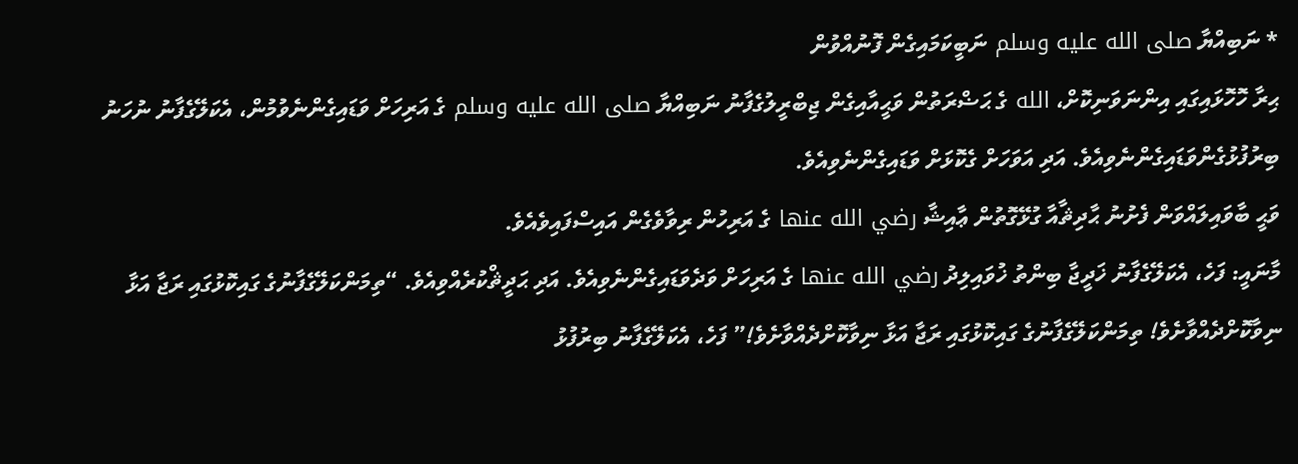* ނަބިއްޔާ صلى الله عليه وسلم ނަބީކަމައިގެން ފޮނުއްވުން
ޙިރާ ހޮހޮޅައިގައި އިންނަވަނިކޮށް، الله ގެ ޙަޟްރަތުން ވަޙީއާއިގެން ޖިބްރީލުގެފާނު ނަބިއްޔާ صلى الله عليه وسلم ގެ އަރިހަށް ވަޑައިގެންނެވުމުން، އެކަލޭގެފާނު ނުހަނު ބިރުފުޅުގެންވަޑައިގެންނެވިއެވެ. އަދި އަވަހަށް ގެކޮޅަށް ވަޑައިގެންނެވިއެވެ.
ވަޙީ ބާވައިލައްވަން ފެށުނު ޙާދިޘާއާ ގުޅޭގޮތުން ޢާއިޝާ رضي الله عنها ގެ އަރިހުން ރިވާވެގެން އައިސްފައިވެއެވެ.
މާނައީ: ފަހެ، އެކަލޭގެފާނު ޚަދީޖާ ބިންތު ޚުވައިލިދު رضي الله عنها ގެ އަރިހަށް ވަދެވަޑައިގެންނެވިއެވެ. އަދި ޙަދީޘްކުރެއްވިއެވެ. “ތިމަންކަލޭގެފާނުގެ ގައިކޮޅުގައި ރަޖާ އަޅާ ނިވާކޮށްދެއްވާށެވެ! ތިމަންކަލޭގެފާނުގެ ގައިކޮޅުގައި ރަޖާ އަޅާ ނިވާކޮށްދެއްވާށެވެ!” ފަހެ، އެކަލޭގެފާނު ބިރުފުޅު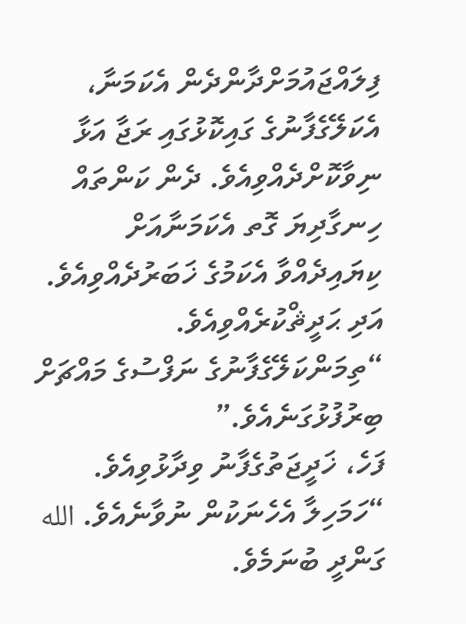ފިލައްޖައުމަށްދާންދެން އެކަމަނާ، އެކަލޭގެފާނުގެ ގައިކޮޅުގައި ރަޖާ އަޅާ ނިވާކޮށްދެއްވިއެވެ. ދެން ކަންތައް ހިނގާދިޔަ ގޮތ އެކަމަނާއަށް ކިޔައިދެއްވާ އެކަމުގެ ޚަބަރުދެއްވިއެވެ. އަދި ޙަދީޘްކުރެއްވިއެވެ. “ތިމަންކަލޭގެފާނުގެ ނަފްސުގެ މައްޗަށް ބިރުފުޅުގަނެއެވެ.”
ފަހެ، ޚަދީޖަތުގެފާނު ވިދާޅުވިއެވެ. “ހަމަހިލާ އެހެނަކުން ނުވާނެއެވެ. الله ގަންދީ ބުނަމެވެ.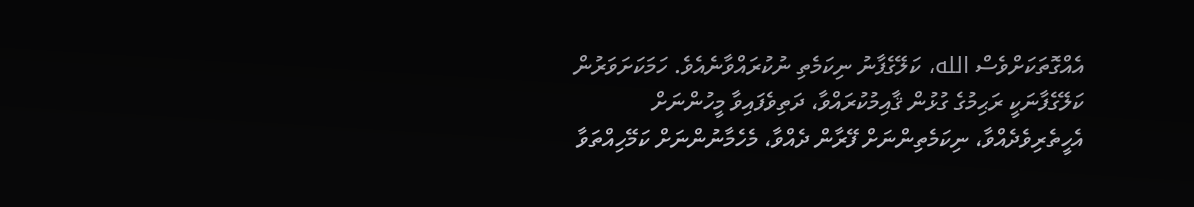އެއްގޮތަކަށްވެސް الله، ކަލޭގެފާނު ނިކަމެތި ނުކުރައްވާނެއެވެ. ހަމަކަށަވަރުން ކަލޭގެފާނަކީ ރަޙިމުގެ ގުޅުން ޤާއިމުކުރައްވާ، ދަތިވެފައިވާ މީހުންނަށް އެހީތެރިވެދެއްވާ، ނިކަމެތިންނަށް ފޭރާން ދެއްވާ، މެހެމާނުންނަށް ކަމޭހިއްތަވާ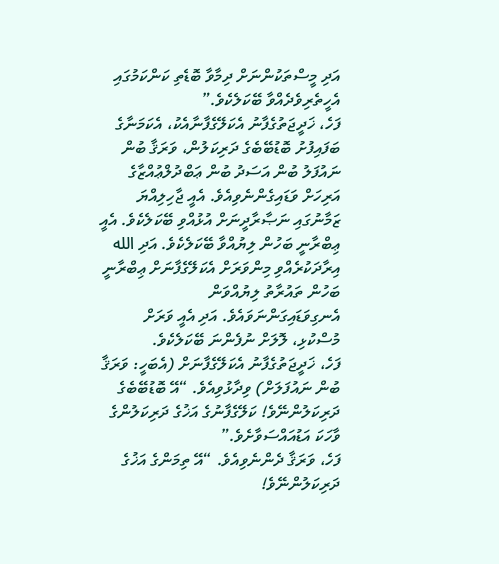އަދި މީސްތަކުންނަށް ދިމާވާ ބޮޑެތި ކަންކަމުގައި އެހީތެރިވެދެއްވާ ބޭކަލެކެވެ.”
ފަހެ، ޚަދީޖަތުގެފާނު އެކަލޭގެފާނާއެކު، އެކަމަނާގެ ބަފައިފުށު ބޮޑުބޭބެގެ ދަރިކަލުން، ވަރަޤާ ބުން ނައުފަލު ބުން އަސަދު ބުން ޢަބްދުލްޢުއްޒާގެ އަރިހަށް ވަޑައިގެންނެވިއެވެ. އެއީ ޖާހިލިއްޔަ ޒަމާނުގައި ނަޞާރާދީނަށް އުޅުއްވި ބޭކަލެކެވެ. އެއީ ޢިބްރާނީ ބަހުން ލިޔުއްވާ ބޭކަލެކެވެ. އަދި الله އިރާދަކުރެއްވި މިންވަރަށް އެކަލޭގެފާނަށް ޢިބްރާނީ ބަހުން ތައުރާތު ލިޔުއްވަން އެނގިވަޑައިގަންނަވައެވެ. އަދި އެއީ ވަރަށް މުސްކުޅި، ލޮލަށް ނުފެންނަ ބޭކަލެކެވެ.
ފަހެ، ޚަދީޖަތުގެފާނު އެކަލޭގެފާނަށް (އެބަހީ: ވަރަޤާ ބުން ނައުފަލަށް) ވިދާޅުވިއެވެ. “އޭ ބޮޑުބޭބެގެ ދަރިކަލުންނޭވެ! ކަލޭގެފާނުގެ އަޚުގެ ދަރިކަލުންގެ ވާހަކަ އަޑުއައްސަވާށެވެ.”
ފަހެ، ވަރަޤާ ދެންނެވިއެވެ. “އޭ ތިމަންގެ އަޚުގެ ދަރިކަލުންނޭވެ!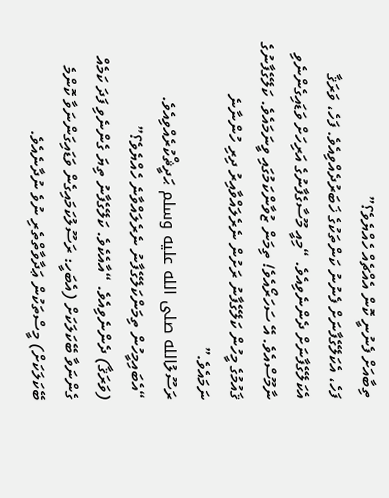ތިބާއަށް ފެނުނީ ކޮން އެއްޗެއް ހެއްޔެވެ؟”
ފަހެ، އެކަލޭގެފާނަށް ފެނުނު ކަންތަކުގެ ޚަބަރުދެއްވިއެވެ. ފަހެ، ވަރަޤާ އެކަލޭގެފާނަށް ދެންނެވިއެވެ. “މިއީ މޫސާގެފާނުގެ އަރިހަށް ވަޑައިގެންނެވި ނާމޫސްއެވެ. އޭ ސަހަރޯއެވެ! ތިމަން ޒުވާންކަމުގައި ވީނަމައެވެ. ކަލޭގެފާނުގެ ޤައުމުގެ މީހުން ކަލޭގެފާނު ރަށުން ނެރެލައްވާއިރު ދިރި ހުންނާނެ ނަމައެވެ.”
ރަސޫލުالله صلى الله عليه وسلم ޙަދީޘްކުރެއްވިއެވެ. “އެބައިމީހުން ތިމަންކަލޭގެފާނު ނެރެލައްވާނެ ހެއްޔެވެ؟”
(ވަރަޤާ) ދެންނެވިއެވެ. “އާއެކެވެ. ކަލޭގެފާނު ތިޔަ ގެންނެވި ފަދަ ކަމެއް ގެންނަވާ ބޭކަލަކަށް (އެބަހީ: ރަސޫލުކަމައިގެން ވަޑައިގަންނަވާ ކޮންމެ ބޭކަލަކަށް) މީސްތަކުން ޢަދާވާތްތެރި ނުވެ ނުދާނެއެވެ.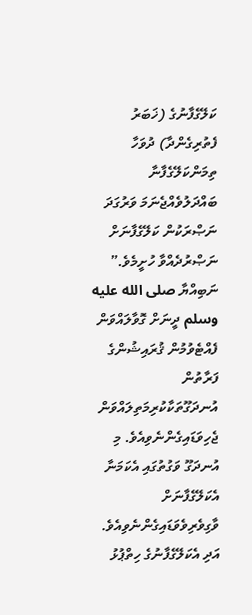ކަލޭގެފާނުގެ (ޚަބަރު ފެތުރިގެންދާ) ދުވަހާ ތިމަންކަލޭގެފާނާ ބައްދަލުވެއްޖެނަމަ ވަރުގަދަ ނަޞްރަކުން ކަލޭގެފާނަށް ނަޞްރުދެއްވާ ހުށީމެވެ.”
ނަބިއްޔާ صلى الله عليه وسلم ދީނަށް ގޮވާލައްވަން ފެއްޓެވުމުން ޤުރައިޝުންގެ ފަރާތުން އުނދަގޫތަކާކުރިމަތިލައްވަން ޖެހިވަޑައިގެންނެވިއެވެ. މި އުނދަގޫ ވަގުތުގައި އެކަމަނާ އެކަލޭގެފާނަށް ވާގިވެރިވެވަޑައިގެންނެވިއެވެ. އަދި އެކަލޭގެފާނުގެ ހިތްޕުޅު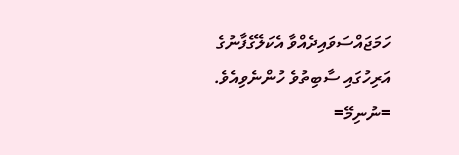ހަމަޖައްސަވައިދެއްވާ އެކަލޭގެފާނުގެ އަރިހުގައި ސާބިތުވެ ހުންނެވިއެވެ.
=ނުނިމޭ=